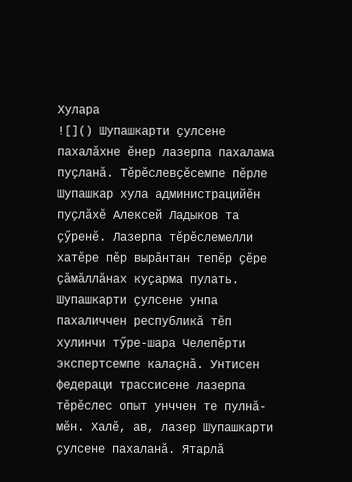Хулара
![]() Шупашкарти ҫулсене пахалӑхне ӗнер лазерпа пахалама пуҫланӑ. Тӗрӗслевҫӗсемпе пӗрле Шупашкар хула администрацийӗн пуҫлӑхӗ Алексей Ладыков та ҫӳренӗ. Лазерпа тӗрӗслемелли хатӗре пӗр вырӑнтан тепӗр ҫӗре ҫӑмӑллӑнах куҫарма пулать. Шупашкарти ҫулсене унпа пахаличчен республикӑ тӗп хулинчи тӳре-шара Челепӗрти экспертсемпе калаҫнӑ. Унтисен федераци трассисене лазерпа тӗрӗслес опыт унччен те пулнӑ-мӗн. Халӗ, ав, лазер Шупашкарти ҫулсене пахаланӑ. Ятарлӑ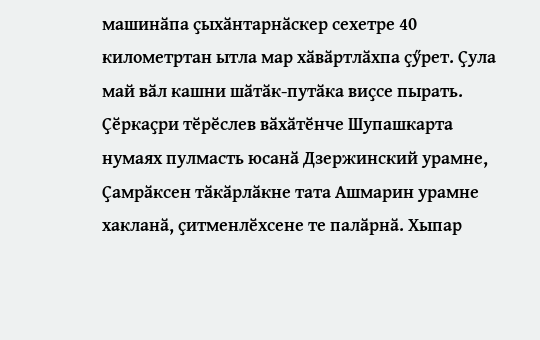машинӑпа ҫыхӑнтарнӑскер сехетре 40 километртан ытла мар хӑвӑртлӑхпа ҫӳрет. Ҫула май вӑл кашни шӑтӑк-путӑка виҫсе пырать. Ҫӗркаҫри тӗрӗслев вӑхӑтӗнче Шупашкарта нумаях пулмасть юсанӑ Дзержинский урамне, Ҫамрӑксен тӑкӑрлӑкне тата Ашмарин урамне хакланӑ, ҫитменлӗхсене те палӑрнӑ. Хыпар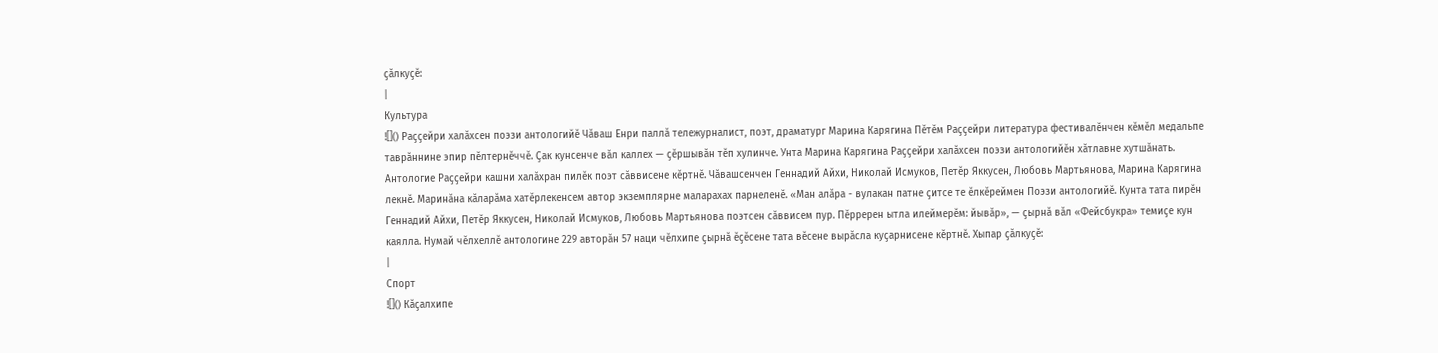ҫӑлкуҫӗ:
|
Культура
![]() Раҫҫейри халӑхсен поэзи антологийӗ Чӑваш Енри паллӑ тележурналист, поэт, драматург Марина Карягина Пӗтӗм Раҫҫейри литература фестивалӗнчен кӗмӗл медальпе таврӑннине эпир пӗлтернӗччӗ. Ҫак кунсенче вӑл каллех — ҫӗршывӑн тӗп хулинче. Унта Марина Карягина Раҫҫейри халӑхсен поэзи антологийӗн хӑтлавне хутшӑнать. Антологие Раҫҫейри кашни халӑхран пилӗк поэт сӑввисене кӗртнӗ. Чӑвашсенчен Геннадий Айхи, Николай Исмуков, Петӗр Яккусен, Любовь Мартьянова, Марина Карягина лекнӗ. Маринӑна кӑларӑма хатӗрлекенсем автор экземплярне маларахах парнеленӗ. «Ман алӑра - вулакан патне ҫитсе те ӗлкӗреймен Поэзи антологийӗ. Кунта тата пирӗн Геннадий Айхи, Петӗр Яккусен, Николай Исмуков, Любовь Мартьянова поэтсен сӑввисем пур. Пӗрререн ытла илеймерӗм: йывӑр», — ҫырнӑ вӑл «Фейсбукра» темиҫе кун каялла. Нумай чӗлхеллӗ антологине 229 авторӑн 57 наци чӗлхипе ҫырнӑ ӗҫӗсене тата вӗсене вырӑсла куҫарнисене кӗртнӗ. Хыпар ҫӑлкуҫӗ:
|
Спорт
![]() Кӑҫалхипе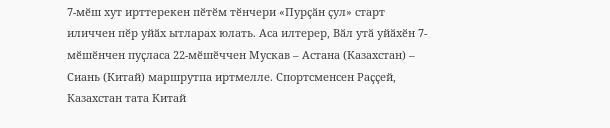7-мӗш хут ирттерекен пӗтӗм тӗнчери «Пурҫӑн ҫул» старт иличчен пӗр уйӑх ытларах юлать. Аса илтерер, Вӑл утӑ уйӑхӗн 7-мӗшӗнчен пуҫласа 22-мӗшӗччен Мускав – Астана (Казахстан) – Сиань (Китай) маршрутпа иртмелле. Спортсменсен Раҫҫей, Казахстан тата Китай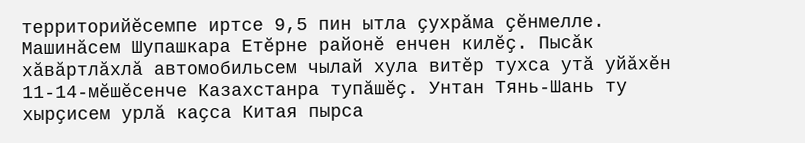территорийӗсемпе иртсе 9,5 пин ытла ҫухрӑма ҫӗнмелле. Машинӑсем Шупашкара Етӗрне районӗ енчен килӗҫ. Пысӑк хӑвӑртлӑхлӑ автомобильсем чылай хула витӗр тухса утӑ уйӑхӗн 11-14-мӗшӗсенче Казахстанра тупӑшӗҫ. Унтан Тянь-Шань ту хырҫисем урлӑ каҫса Китая пырса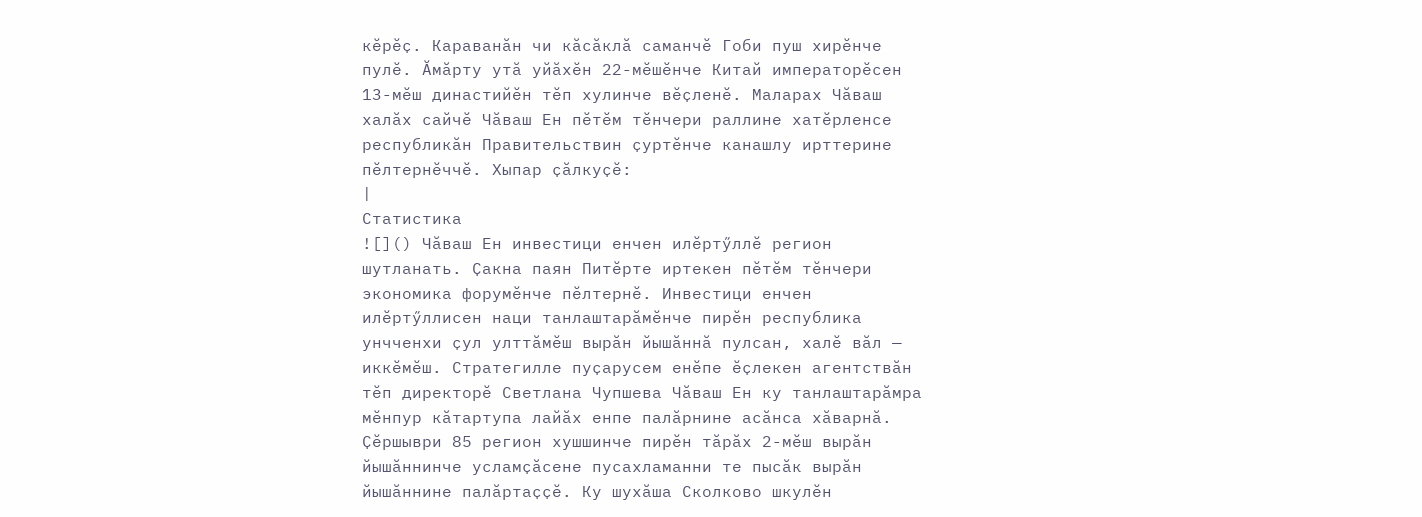кӗрӗҫ. Караванӑн чи кӑсӑклӑ саманчӗ Гоби пуш хирӗнче пулӗ. Ӑмӑрту утӑ уйӑхӗн 22-мӗшӗнче Китай императорӗсен 13-мӗш династийӗн тӗп хулинче вӗҫленӗ. Маларах Чӑваш халӑх сайчӗ Чӑваш Ен пӗтӗм тӗнчери раллине хатӗрленсе республикӑн Правительствин ҫуртӗнче канашлу ирттерине пӗлтернӗччӗ. Хыпар ҫӑлкуҫӗ:
|
Статистика
![]() Чӑваш Ен инвестици енчен илӗртӳллӗ регион шутланать. Ҫакна паян Питӗрте иртекен пӗтӗм тӗнчери экономика форумӗнче пӗлтернӗ. Инвестици енчен илӗртӳллисен наци танлаштарӑмӗнче пирӗн республика унчченхи ҫул улттӑмӗш вырӑн йышӑннӑ пулсан, халӗ вӑл — иккӗмӗш. Стратегилле пуҫарусем енӗпе ӗҫлекен агентствӑн тӗп директорӗ Светлана Чупшева Чӑваш Ен ку танлаштарӑмра мӗнпур кӑтартупа лайӑх енпе палӑрнине асӑнса хӑварнӑ. Ҫӗршыври 85 регион хушшинче пирӗн тӑрӑх 2-мӗш вырӑн йышӑннинче усламҫӑсене пусахламанни те пысӑк вырӑн йышӑннине палӑртаҫҫӗ. Ку шухӑша Сколково шкулӗн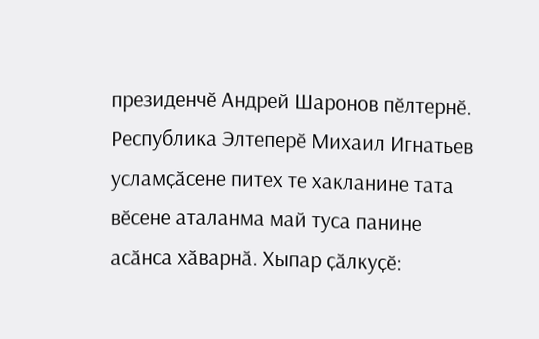президенчӗ Андрей Шаронов пӗлтернӗ. Республика Элтеперӗ Михаил Игнатьев усламҫӑсене питех те хакланине тата вӗсене аталанма май туса панине асӑнса хӑварнӑ. Хыпар ҫӑлкуҫӗ: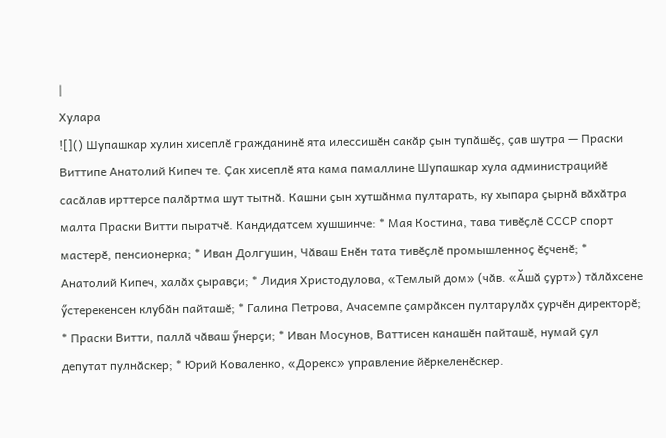|
Хулара
![]() Шупашкар хулин хисеплӗ гражданинӗ ята илессишӗн сакӑр ҫын тупӑшӗҫ, ҫав шутра — Праски Виттипе Анатолий Кипеч те. Ҫак хисеплӗ ята кама памаллине Шупашкар хула администрацийӗ сасӑлав ирттерсе палӑртма шут тытнӑ. Кашни ҫын хутшӑнма пултарать, ку хыпара ҫырнӑ вӑхӑтра малта Праски Витти пыратчӗ. Кандидатсем хушшинче: * Мая Костина, тава тивӗҫлӗ СССР спорт мастерӗ, пенсионерка; * Иван Долгушин, Чӑваш Енӗн тата тивӗҫлӗ промышленноҫ ӗҫченӗ; * Анатолий Кипеч, халӑх ҫыравҫи; * Лидия Христодулова, «Темлый дом» (чӑв. «Ӑшӑ ҫурт») тӑлӑхсене ӳстерекенсен клубӑн пайташӗ; * Галина Петрова, Ачасемпе ҫамрӑксен пултарулӑх ҫурчӗн директорӗ; * Праски Витти, паллӑ чӑваш ӳнерҫи; * Иван Мосунов, Ваттисен канашӗн пайташӗ, нумай ҫул депутат пулнӑскер; * Юрий Коваленко, «Дорекс» управление йӗркеленӗскер.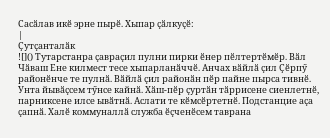Сасӑлав икӗ эрне пырӗ. Хыпар ҫӑлкуҫӗ:
|
Ҫутҫанталӑк
![]() Тутарстанра ҫавраҫил пулни пирки ӗнер пӗлтертӗмӗр. Вӑл Чӑваш Ене килмест тесе хыпарланӑччӗ. Анчах вӑйлӑ ҫил Ҫӗрпӳ районӗнче те пулнӑ. Вӑйлӑ ҫил районӑн пӗр пайне пырса тивнӗ. Унта йывӑҫсем тӳнсе кайнӑ. Хӑш-пӗр ҫуртӑн тӑррисене сиенлетнӗ, парниксене илсе ывӑтнӑ. Аслати те кӗмсӗртетнӗ. Подстанцие аҫа ҫапнӑ. Халӗ коммуналлӑ служба ӗҫченӗсем таврана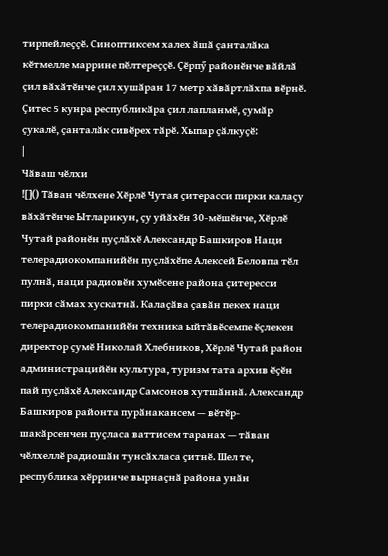тирпейлеҫҫӗ. Синоптиксем халех ӑшӑ ҫанталӑка кӗтмелле маррине пӗлтереҫҫӗ. Ҫӗрпӳ районӗнче вӑйлӑ ҫил вӑхӑтӗнче ҫил хушӑран 17 метр хӑвӑртлӑхпа вӗрнӗ. Ҫитес 5 кунра республикӑра ҫил лапланмӗ, ҫумӑр ҫукалӗ, ҫанталӑк сивӗрех тӑрӗ. Хыпар ҫӑлкуҫӗ:
|
Чӑваш чӗлхи
![]() Тӑван чӗлхене Хӗрлӗ Чутая ҫитерасси пирки калаҫу вӑхӑтӗнче Ытларикун, ҫу уйӑхӗн 30-мӗшӗнче, Хӗрлӗ Чутай районӗн пуҫлӑхӗ Александр Башкиров Наци телерадиокомпанийӗн пуҫлӑхӗпе Алексей Беловпа тӗл пулнӑ, наци радиовӗн хумӗсене района ҫитересси пирки сӑмах хускатнӑ. Калаҫӑва ҫавӑн пекех наци телерадиокомпанийӗн техника ыйтӑвӗсемпе ӗҫлекен директор ҫумӗ Николай Хлебников, Хӗрлӗ Чутай район администрацийӗн культура, туризм тата архив ӗҫӗн пай пуҫлӑхӗ Александр Самсонов хутшӑннӑ. Александр Башкиров районта пурӑнакансем — вӗтӗр-шакӑрсенчен пуҫласа ваттисем таранах — тӑван чӗлхеллӗ радиошӑн тунсӑхласа ҫитнӗ. Шел те, республика хӗрринче вырнаҫнӑ района унӑн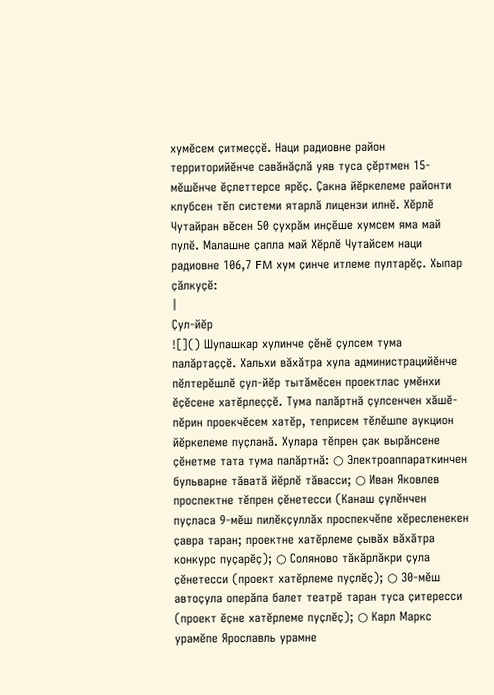хумӗсем ҫитмеҫҫӗ. Наци радиовне район территорийӗнче савӑнӑҫлӑ уяв туса ҫӗртмен 15-мӗшӗнче ӗҫлеттерсе ярӗҫ. Ҫакна йӗркелеме районти клубсен тӗп системи ятарлӑ лицензи илнӗ. Хӗрлӗ Чутайран вӗсен 50 ҫухрӑм инҫӗше хумсем яма май пулӗ. Малашне ҫапла май Хӗрлӗ Чутайсем наци радиовне 106,7 FM хум ҫинче итлеме пултарӗҫ. Хыпар ҫӑлкуҫӗ:
|
Ҫул-йӗр
![]() Шупашкар хулинче ҫӗнӗ ҫулсем тума палӑртаҫҫӗ. Хальхи вӑхӑтра хула администрацийӗнче пӗлтерӗшлӗ ҫул-йӗр тытӑмӗсен проектлас умӗнхи ӗҫӗсене хатӗрлеҫҫӗ. Тума палӑртнӑ ҫулсенчен хӑшӗ-пӗрин проекчӗсем хатӗр, теприсем тӗлӗшпе аукцион йӗркелеме пуҫланӑ. Хулара тӗпрен ҫак вырӑнсене ҫӗнетме тата тума палӑртнӑ: ○ Электроаппараткинчен бульварне тӑватӑ йӗрлӗ тӑвасси; ○ Иван Яковлев проспектне тӗпрен ҫӗнетесси (Канаш ҫулӗнчен пуҫласа 9-мӗш пилӗкҫуллӑх проспекчӗпе хӗресленекен ҫавра таран; проектне хатӗрлеме ҫывӑх вӑхӑтра конкурс пуҫарӗҫ); ○ Соляново тӑкӑрлӑкри ҫула ҫӗнетесси (проект хатӗрлеме пуҫлӗҫ); ○ 30-мӗш автоҫула оперӑпа балет театрӗ таран туса ҫитересси (проект ӗҫне хатӗрлеме пуҫлӗҫ); ○ Карл Маркс урамӗпе Ярославль урамне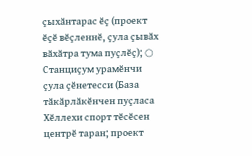ҫыхӑнтарас ӗҫ (проект ӗҫӗ вӗҫленнӗ, ҫула ҫывӑх вӑхӑтра тума пуҫлӗҫ); ○ Станциҫум урамӗнчи ҫула ҫӗнетесси (База тӑкӑрлӑкӗнчен пуҫласа Хӗллехи спорт тӗсӗсен центрӗ таран; проект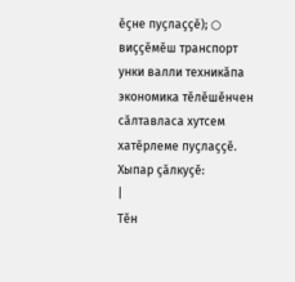ӗҫне пуҫлаҫҫӗ); ○ виҫҫӗмӗш транспорт унки валли техникӑпа экономика тӗлӗшӗнчен сӑлтавласа хутсем хатӗрлеме пуҫлаҫҫӗ. Хыпар ҫӑлкуҫӗ:
|
Тӗн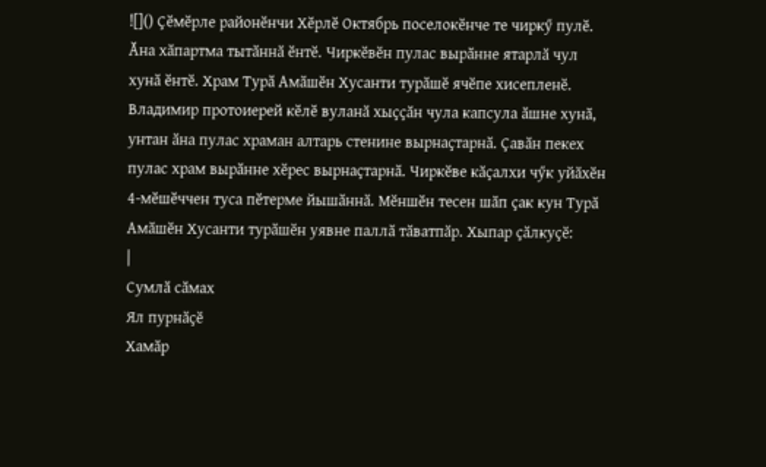![]() Ҫӗмӗрле районӗнчи Хӗрлӗ Октябрь поселокӗнче те чиркӳ пулӗ. Ӑна хӑпартма тытӑннӑ ӗнтӗ. Чиркӗвӗн пулас вырӑнне ятарлӑ чул хунӑ ӗнтӗ. Храм Турӑ Амӑшӗн Хусанти турӑшӗ ячӗпе хисепленӗ. Владимир протоиерей кӗлӗ вуланӑ хыҫҫӑн чула капсула ӑшне хунӑ, унтан ӑна пулас храман алтарь стенине вырнаҫтарнӑ. Ҫавӑн пекех пулас храм вырӑнне хӗрес вырнаҫтарнӑ. Чиркӗве кӑҫалхи чӳк уйӑхӗн 4-мӗшӗччен туса пӗтерме йышӑннӑ. Мӗншӗн тесен шӑп ҫак кун Турӑ Амӑшӗн Хусанти турӑшӗн уявне паллӑ тӑватпӑр. Хыпар ҫӑлкуҫӗ:
|
Сумлӑ сӑмах
Ял пурнӑҫӗ
Хамӑр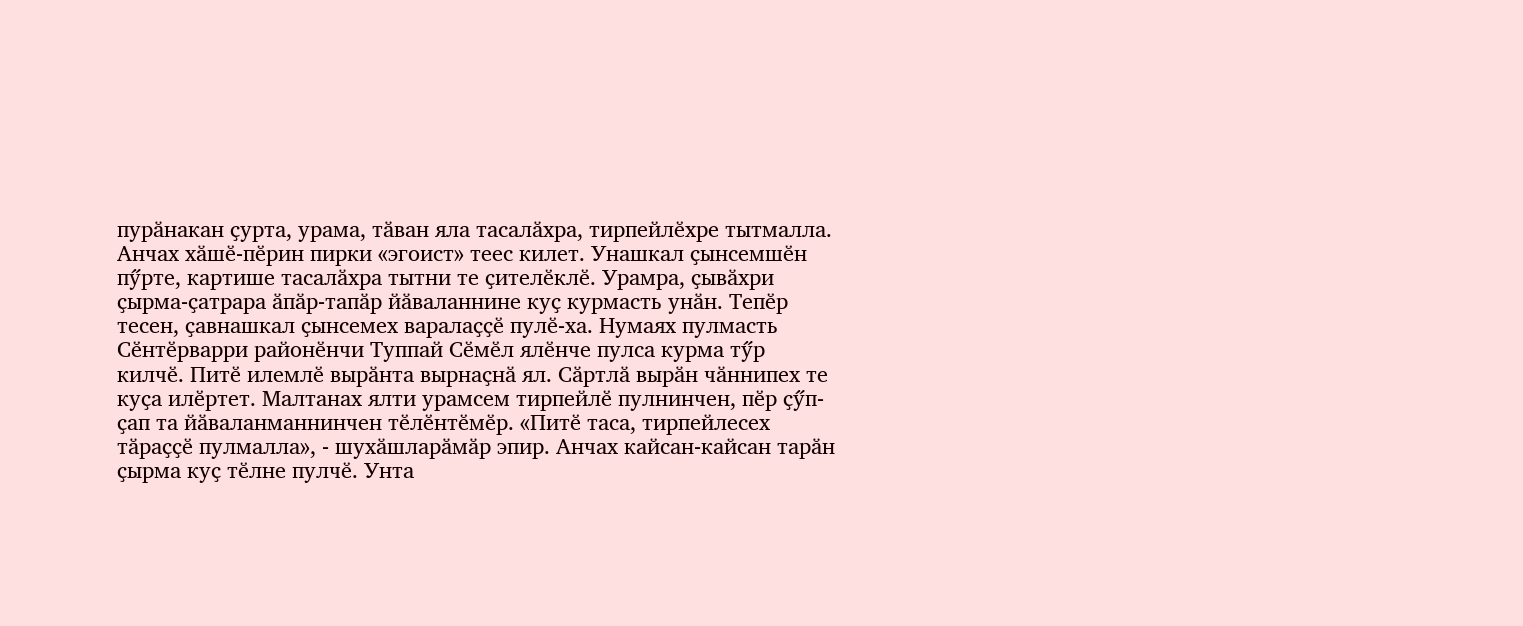пурӑнакан ҫурта, урама, тӑван яла тасалӑхра, тирпейлӗхре тытмалла. Анчах хӑшӗ-пӗрин пирки «эгоист» теес килет. Унашкал ҫынсемшӗн пӳрте, картише тасалӑхра тытни те ҫителӗклӗ. Урамра, ҫывӑхри ҫырма-ҫатрара ӑпӑр-тапӑр йӑваланнине куҫ курмасть унӑн. Тепӗр тесен, ҫавнашкал ҫынсемех варалаҫҫӗ пулӗ-ха. Нумаях пулмасть Сӗнтӗрварри районӗнчи Туппай Сӗмӗл ялӗнче пулса курма тӳр килчӗ. Питӗ илемлӗ вырӑнта вырнаҫнӑ ял. Сӑртлӑ вырӑн чӑннипех те куҫа илӗртет. Малтанах ялти урамсем тирпейлӗ пулнинчен, пӗр ҫӳп-ҫап та йӑваланманнинчен тӗлӗнтӗмӗр. «Питӗ таса, тирпейлесех тӑраҫҫӗ пулмалла», - шухӑшларӑмӑр эпир. Анчах кайсан-кайсан тарӑн ҫырма куҫ тӗлне пулчӗ. Унта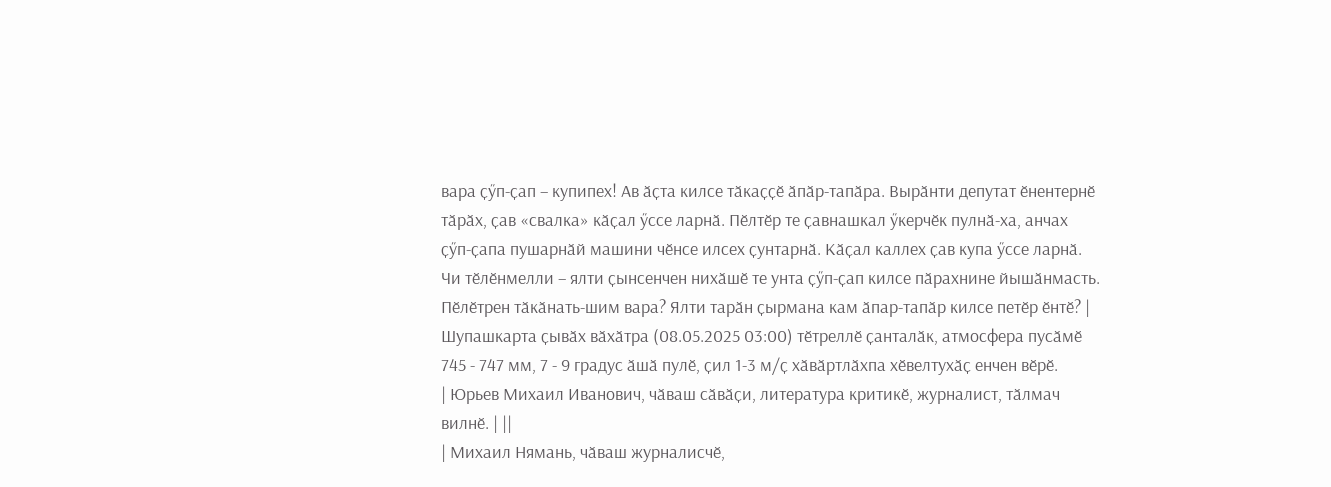вара ҫӳп-ҫап – купипех! Ав ӑҫта килсе тӑкаҫҫӗ ӑпӑр-тапӑра. Вырӑнти депутат ӗнентернӗ тӑрӑх, ҫав «свалка» кӑҫал ӳссе ларнӑ. Пӗлтӗр те ҫавнашкал ӳкерчӗк пулнӑ-ха, анчах ҫӳп-ҫапа пушарнӑй машини чӗнсе илсех ҫунтарнӑ. Кӑҫал каллех ҫав купа ӳссе ларнӑ. Чи тӗлӗнмелли – ялти ҫынсенчен нихӑшӗ те унта ҫӳп-ҫап килсе пӑрахнине йышӑнмасть. Пӗлӗтрен тӑкӑнать-шим вара? Ялти тарӑн ҫырмана кам ӑпар-тапӑр килсе петӗр ӗнтӗ? |
Шупашкарта ҫывӑх вӑхӑтра (08.05.2025 03:00) тӗтреллӗ ҫанталӑк, атмосфера пусӑмӗ 745 - 747 мм, 7 - 9 градус ӑшӑ пулӗ, ҫил 1-3 м/ҫ хӑвӑртлӑхпа хӗвелтухӑҫ енчен вӗрӗ.
| Юрьев Михаил Иванович, чӑваш сӑвӑҫи, литература критикӗ, журналист, тӑлмач вилнӗ. | ||
| Михаил Нямань, чӑваш журналисчӗ,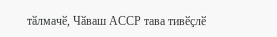тӑлмачӗ, Чӑваш АССР тава тивӗҫлӗ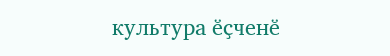культура ӗҫченӗ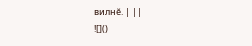вилнӗ. | ||
![]()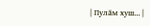| Пулӑм хуш... |